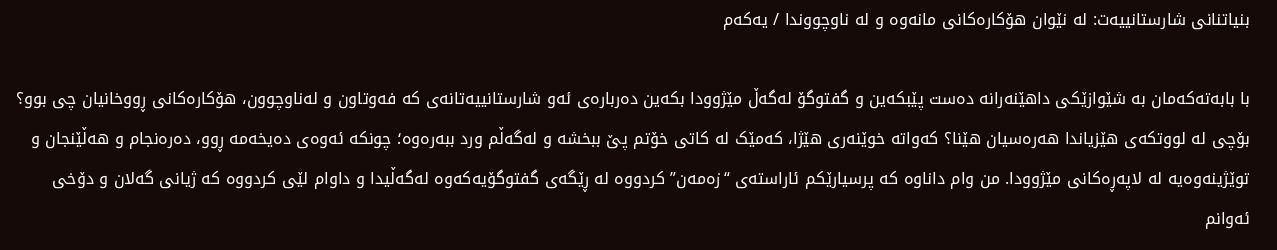بنیاتنانی شارستانییەت: لە نێوان هۆکارەکانی مانەوە و لە ناوچووندا / یەکەم

با بابەتەکەمان بە شێوازێکی داهێنەرانە دەست پێبکەین و گفتوگۆ لەگەڵ مێژوودا بکەین دەربارەی ئەو شارستانییەتانەی کە فەوتاون و لەناوچوون، هۆکارەکانی ڕووخانیان چی بوو؟ بۆچی لە لووتکەی هێزیاندا هەرەسیان هێنا؟ کەواتە خوێنەری هێژا، کەمێک لە کاتی خۆتم پێ ببخشە و لەگەڵم ورد ببەرەوە؛ چونکە ئەوەی دەیخەمە ڕوو، دەرەنجام و هەڵێنجان و توێژینەوەیە لە لاپەڕەکانی مێژوودا. من وام داناوە کە پرسیارێکم ئاراستەی “زەمەن” کردووە لە ڕێگەی گفتوگۆیەکەوە لەگەڵیدا و داوام لێی کردووە کە ژیانی گەلان و دۆخی ئەوانم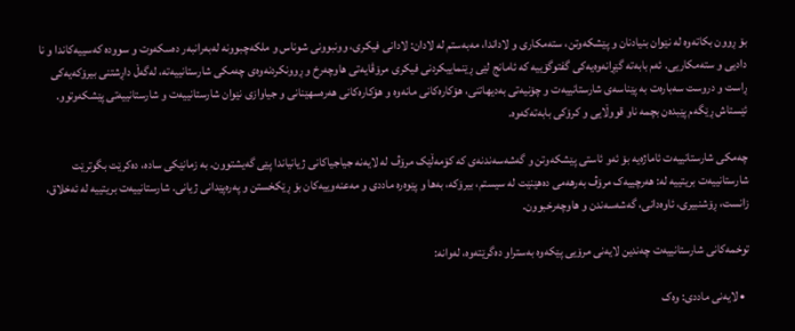بۆ ڕوون بکاتەوە لە نێوان بنیادنان و پێشکەوتن، ستەمکاری و لاداندا، مەبەستم لە لادان: لادانی فیکری، وونبوونی شوناس و ملکەچبوونە لەبەرانبەر دەسکەوت و سوودە کەسییەکاندا و نا دادیی و ستەمکاریی. ئەم بابەتە گێڕانەوەیەکی گفتوگۆییە کە ئامانج لێی ڕێنماییکردنی فیکری مرۆڤایەتی هاوچەرخ و ڕوونکردنەوەی چەمکی شارستانییەتە، لەگەڵ داڕشتنی بیرۆکەیەکی ڕاست و دروست سەبارەت بە پێناسەی شارستانییەت و چۆنیەتی بەدیهاتنی، هۆکارەکانی مانەوە و هۆکارەکانی هەرەسهێنانی و جیاوازی نێوان شارستانییەت و شارستانییەتی پێشکەوتوو. ئێستاش ڕێگەم پێبدەن بچمە ناو قووڵایی و کرۆکی بابەتەکەوە.

چەمکی شارستانییەت ئاماژەیە بۆ ئەو ئاستی پێشکەوتن و گەشەسەندنەی کە کۆمەڵێک مرۆڤ لە لایەنە جیاجیاکانی ژیانیاندا پێی گەیشتوون. بە زمانێکی سادە، دەکرێت بگوترێت شارستانییەت بریتییە لە: هەرچییەک مرۆڤ بەرهەمی دەهێنێت لە سیستم، بیرۆکە، بەها و پێوەرە ماددی و مەعنەوییەکان بۆ ڕێکخستن و پەرەپێدانی ژیانی. شارستانییەت بریتییە لە ئەخلاق، زانست، ڕۆشنبیری، ئاوەدانی، گەشەسەندن و هاوچەرخبوون.

توخمەکانی شارستانییەت چەندین لایەنی مرۆیی پێکەوە بەستراو دەگرێتەوە، لەوانە:

  • لایەنی ماددی: وەک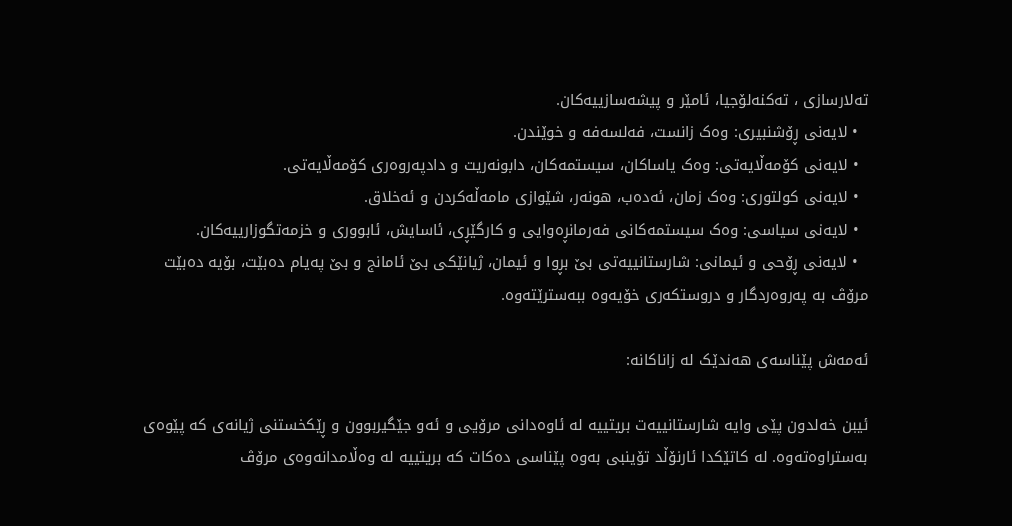تەلارسازی ، تەکنەلۆجیا، ئامێر و پیشەسازییەکان.
  • لایەنی ڕۆشنبیری: وەک زانست، فەلسەفە و خوێندن.
  • لایەنی کۆمەڵایەتی: وەک یاساکان، سیستمەکان، دابونەریت و دادپەروەری کۆمەڵایەتی.
  • لایەنی کولتوری: وەک زمان، ئەدەب، هونەر، شێوازی مامەڵەکردن و ئەخلاق.
  • لایەنی سیاسی: وەک سیستمەکانی فەرمانڕەوایی و کارگێڕی، ئاسایش، ئابووری و خزمەتگوزارییەکان.
  • لایەنی ڕۆحی و ئیمانی: شارستانییەتی بێ بڕوا و ئیمان، ژیانێکی بێ ئامانج و بێ پەیام دەبێت، بۆیە دەبێت مرۆڤ بە پەروەردگار و دروستکەری خۆیەوە ببەسترێتەوە.

ئەمەش پێناسەی هەندێک لە زاناکانە:

ئیبن خەلدون پێی وایە شارستانییەت بریتییە لە ئاوەدانی مرۆیی و ئەو جێگیربوون و ڕێکخستنی ژیانەی کە پێوەی بەستراوەتەوە. لە کاتێکدا ئارنۆڵد تۆینبی بەوە پێناسی دەکات کە بریتییە لە وەڵامدانەوەی مرۆڤ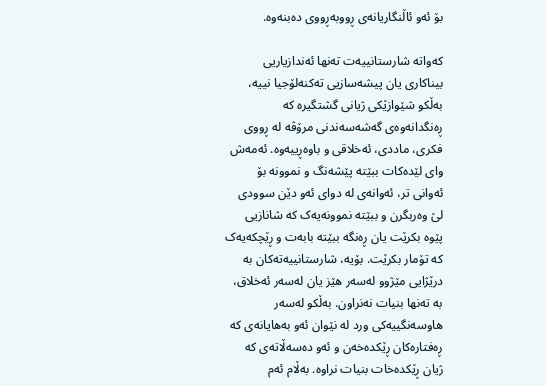بۆ ئەو ئاڵنگاریانەی ڕووبەڕووی دەبنەوە.

کەواتە شارستانییەت تەنها ئەندازیاریی بیناکاری یان پیشەسازیی تەکنەلۆجیا نییە، بەڵکو شێوازێکی ژیانی گشتگیرە کە ڕەنگدانەوەی گەشەسەندنی مرۆڤە لە ڕووی فکری، ماددی، ئەخلاقی و باوەڕییەوە. ئەمەش وای لێدەکات ببێتە پێشەنگ و نموونە بۆ ئەوانی تر، ئەوانەی لە دوای ئەو دێن سوودی لێ وەربگرن و ببێتە نموونەیەک کە شانازیی پێوە بکرێت یان ڕەنگە ببێتە بابەت و ڕێچکەیەک کە تۆمار بکرێت. بۆیە، شارستانییەتەکان بە درێژایی مێژوو لەسەر هێز یان لەسەر ئەخلاق، بە تەنها بنیات نەنراون. بەڵکو لەسەر هاوسەنگییەکی ورد لە نێوان ئەو بەهایانەی کە ڕەفتارەکان ڕێکدەخەن و ئەو دەسەڵاتەی کە ژیان ڕێکدەخات بنیات نراوە. بەڵام ئەم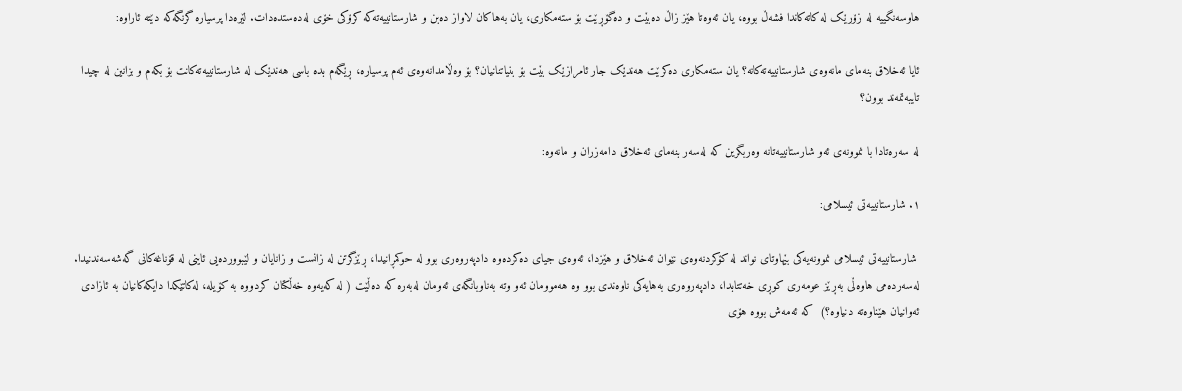هاوسەنگییە لە زۆرێک لە کاتەکاندا فشەڵ بووە، یان ئەوەتا هێز زاڵ دەبێت و دەگۆڕێت بۆ ستەمکاری، یان بەهاکان لاواز دەبن و شارستانییەتەکە کرۆکی خۆی لەدەستدەدات. لێرەدا پرسیارە گرنگەکە دێتە ئاراوە:

ئایا ئەخلاق بنەمای مانەوەی شارستانییەتەکانە؟ یان ستەمکاری دەکرێت هەندێک جار ئامرازێک بێت بۆ بنیاتنانیان؟ بۆ وەڵامدانەوەی ئەم پرسیارە، ڕێگەم بدە باسی هەندێک لە شارستانییەتەکانت بۆ بکەم و بزانین لە چیدا تایبەتمەند بوون؟

لە سەرەتادا با نموونەی ئەو شارستانییەتانە وەربگرین کە لەسەر بنەمای ئەخلاق دامەزران و مانەوە:

١. شارستانییەتی ئیسلامی:

 شارستانییەتی ئیسلامی نموونەیەکی بێهاوتای نواند لە کۆکردنەوەی نێوان ئەخلاق و هێزدا، ئەوەی جیای دەکردەوە دادپەروەری بوو لە حوکمڕانیدا، ڕێزگرتن لە زانست و زانایان و لێبووردەیی ئاینی لە قۆناغەکانی گەشەسەندنیدا. لەسەردەمی هاوەڵی بەڕێز عومەری کوڕی خەتتابدا، دادپەروەری بەهایەکی ناوەندی بوو وە هەموومان ئەو وتە بەناوبانگەی ئەومان لەبەرە کە دەڵێت ( لە کەیەوە خەڵکتان کردووە بە کۆیلە، لەکاتێکدا دایکەکانیان بە ئازادی ئەوانیان هێناوەتە دنیاوە؟)  کە ئەمەش بووە هۆی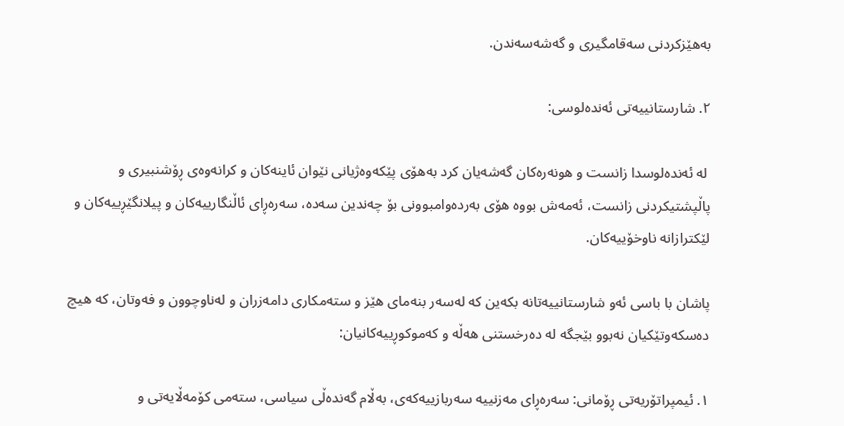بەهێزکردنی سەقامگیری و گەشەسەندن.

٢. شارستانییەتی ئەندەلوسی:

 لە ئەندەلوسدا زانست و هونەرەکان گەشەیان کرد بەهۆی پێکەوەژیانی نێوان ئاینەکان و کرانەوەی ڕۆشنبیری و پاڵپشتیکردنی زانست، ئەمەش بووە هۆی بەردەوامبوونی بۆ چەندین سەدە، سەرەڕای ئاڵنگارییەکان و پیلانگێڕییەکان و لێکترازانە ناوخۆییەکان.

پاشان با باسی ئەو شارستانییەتانە بکەین کە لەسەر بنەمای هێز و ستەمکاری دامەزران و لەناوچوون و فەوتان، کە هیچ دەسکەوتێکیان نەبوو بێجگە لە دەرخستنی هەڵە و کەموکوڕییەکانیان:

١. ئیمپراتۆریەتی ڕۆمانی: سەرەڕای مەزنییە سەربازییەکەی، بەڵام گەندەڵی سیاسی، ستەمی کۆمەڵایەتی و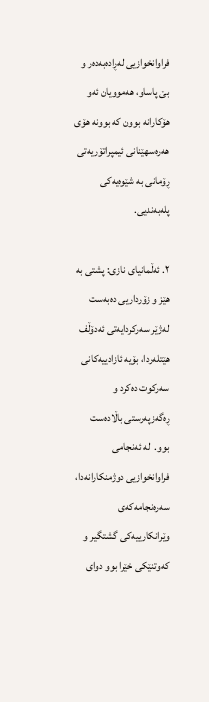فراوانخوازیی لەڕادەبەدەر و بێ پاساو، هەموویان ئەو هۆکارانە بوون کە بوونە هۆی هەرەسهێنانی ئیمپراتۆریەتی ڕۆمانی بە شێوەیەکی پلەبەندیی.

٢. ئەڵمانیای نازی: پشتی بە هێز و زۆرداریی دەبەست لەژێر سەرکردایەتی ئەدۆڵف هێتلەردا، بۆیە ئازادییەکانی سەرکوت دەکرد و ڕەگەزپەرستی باڵادەست بوو.  لە ئەنجامی فراوانخوازیی دوژمنکارانەدا، سەرەنجامەکەی وێرانکارییەکی گشتگیر و کەوتنێکی خێرا بوو دوای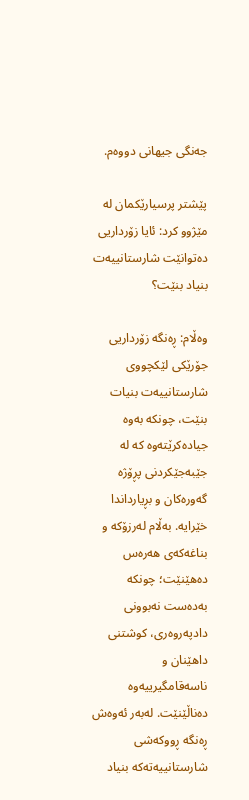جەنگی جیهانی دووەم.

پێشتر پرسیارێکمان لە مێژوو کرد: ئایا زۆرداریی دەتوانێت شارستانییەت بنیاد بنێت؟

وەڵام: ڕەنگە زۆرداریی جۆرێکی لێکچووی  شارستانییەت بنیات بنێت، چونکە بەوە جیادەکرێتەوە کە لە جێبەجێکردنی پڕۆژە گەورەکان و بڕیارداندا خێرایە. بەڵام لەرزۆکە و بناغەکەی هەرەس دەهێنێت؛ چونکە بەدەست نەبوونی دادپەروەری، کوشتنی داهێنان و ناسەقامگیرییەوە دەناڵێنێت. لەبەر ئەوەش ڕەنگە ڕووکەشی شارستانییەتەکە بنیاد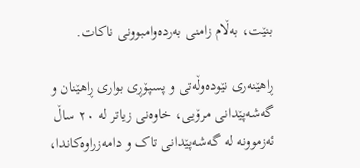بنێت، بەڵام زامنی بەردەوامبوونی ناکات.

ڕاهێنەری نێودەوڵەتی و پسپۆڕی بواری ڕاهێنان و گەشەپێدانی مرۆیی، خاوەنی زیاتر لە ٢٠ ساڵ ئەزموونە لە گەشەپێدانی تاک و دامەزراوەکاندا،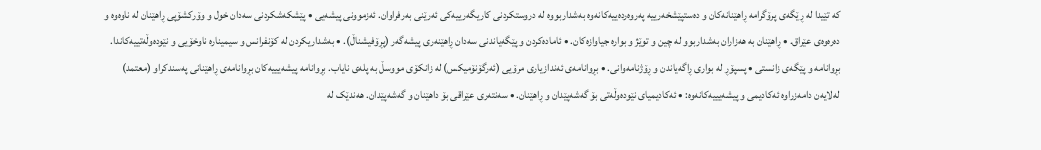کە تێیدا لە ڕێگەی پرۆگرامە ڕاهێنانەکان و دەستپێشخەرییە پەروەردەییەکانەوە بەشداربووە لە دروستکردنی کاریگەرییەکی ئەرێنی بەرفراوان. ئەزموونی پیشەیی • پێشکەشکردنی سەدان خول و وۆرکشۆپی ڕاهێنان لە ناوەوە و دەرەوەی عێراق. • ڕاهێنان بە هەزاران بەشداربوو لە چین و توێژ و بوارە جیاوازەکان. • ئامادەکردن و پێگەیاندنی سەدان ڕاهێنەری پیشەگەر (پڕۆفیشناڵ). • بەشداریکردن لە کۆنفرانس و سیمینارە ناوخۆیی و نێودەوڵەتییەکاندا. بڕوانامە و پێگەی زانستی • پسپۆڕ لە بواری ڕاگەیاندن و ڕۆژنامەوانی. • بڕوانامەی ئەندازیاری مرۆیی (ئەرگۆنۆمیکس) لە زانکۆی مووسڵ بە پلەی نایاب. بڕوانامە پیشەیییەکان بڕوانامەی ڕاهێنانی پەسندکراو (معتمد) لەلایەن دامەزراوە ئەکادیمی و پیشەیییەکانەوە: • ئەکادیمیای نێودەوڵەتی بۆ گەشەپێدان و ڕاهێنان. • سەنتەری عێراقی بۆ داهێنان و گەشەپێدان. هەندێک لە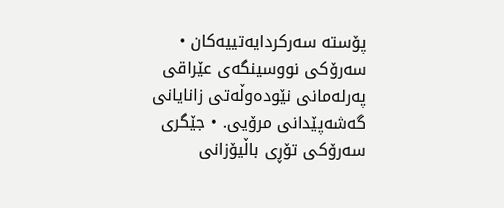پۆستە سەرکردایەتییەکان • سەرۆکی نووسینگەی عێراقی پەرلەمانی نێودەوڵەتی زانایانی گەشەپێدانی مرۆیی. • جێگری سەرۆکی تۆڕی باڵیۆزانی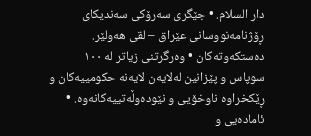دار السلام. • جێگری سەرۆکی سەندیکای ڕۆژنامەنووسانی عێراق – لقی هەولێر. دەستکەوتەکان • وەرگرتنی زیاتر لە ١٠٠ سوپاس و پێزانین لەلایەن لایەنە حکومییەکان و ڕێکخراوە ناوخۆیی و نێودەوڵەتییەکانەوە. • ئامادەیی و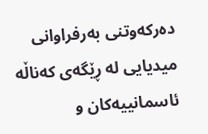دەرکەوتنی بەرفراوانی میدیایی لە ڕێگەی کەناڵە ئاسمانییەکان و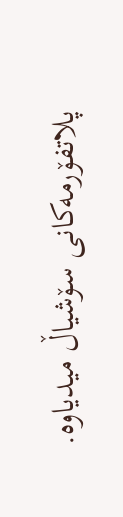پلاتفۆرمەکانی سۆشیاڵ میدیاوە.